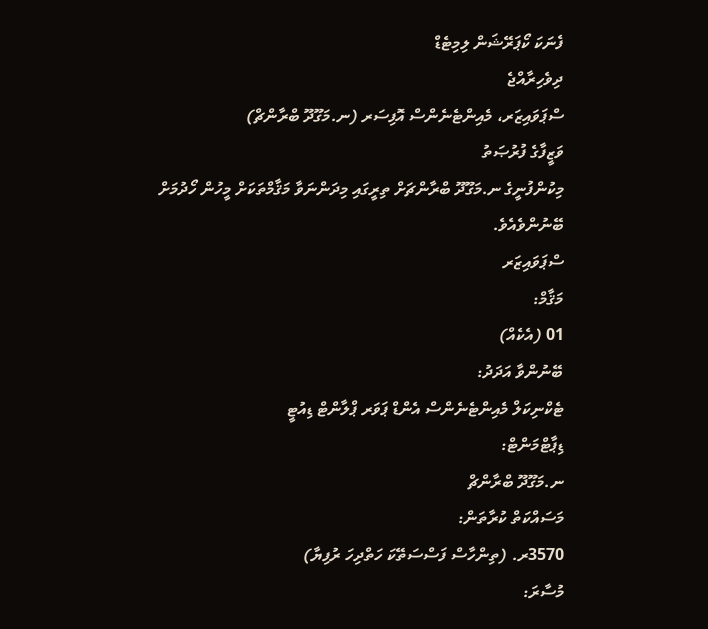ފެނަކަ ކޯޕަރޭޝަން ލިމިޓެޑް
ދިވެހިރާއްޖެ
ސްޕަވައިޒަރ، މެއިންޓެނެންސް އޮފިސަރ (ނ.މަގޫދޫ ބްރާންޗް)
ވަޒީފާގެ ފުރުޞަތު
މިކުންފުނީގެ ނ.މަގޫދޫ ބްރާންޗަށް ތިރީގައި މިދަންނަވާ މަޤާމްތަކަށް މީހުން ހޯދުމަށް ބޭނުންވެއެވެ.
ސްޕަވައިޒަރ
މަޤާމް:
01 (އެކެއް)
ބޭނުންވާ އަދަދު:
ޓެކްނިކަލް މެއިންޓެނެންސް އެންޑް ޕަވަރ ޕްލާންޓް ޑިއުޓީ
ޑިޕާޓްމަންޓް:
ނ.މަގޫދޫ ބްރާންޗް
މަސައްކަތް ކުރާތަން:
3570ރ. (ތިންހާސް ފަސްސަތޭކަ ހަތްދިހަ ރުފިޔާ)
މުސާރަ: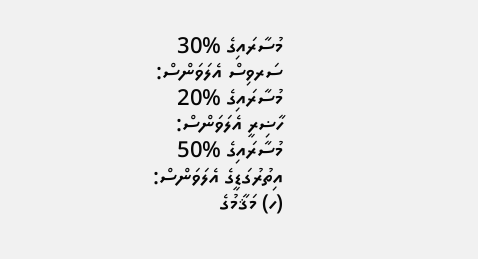މުސާރައިގެ %30
ސަރވިސް އެލަވަންސް:
މުސާރައިގެ %20
ހާޟިރީ އެލަވަންސް:
މުސާރައިގެ %50
އިތުރުގަޑީގެ އެލަވަންސް:
(ހ) މަޤާމުގެ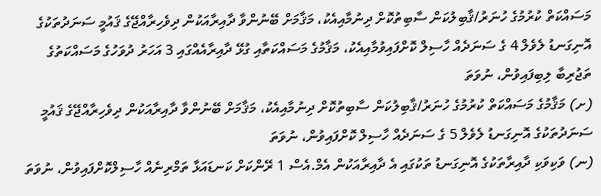މަސައްކަތް ކުރުމުގެ ހުނަރު/ޤާބިލުކަން ސާބިތުކޮށް ދިނުމާއިއެކު، މަޤާމަށް ބޭނުންވާ ދާއިރާއަކުން ދިވެހިރާއްޖޭގެ ޤައުމީ ސަނަދުތަކުގެ އޮނިގަނޑު ލެވެލް 4 ގެ ސަނަދެއް ހާސިލް ކޮށްފައިވުމާއިއެކު، މަޤާމުގެ މަސައްކަތާއި ގުޅޭ ދާއިރާއެއްގައި 3 އަހަރު ދުވަހުގެ މަސައްކަތުގެ ތަޖުރިބާ ލިބިފައިވުން، ނުވަތަ
(ށ) މަޤާމުގެ މަސައްކަތް ކުރުމުގެ ހުނަރު/ޤާބިލުކަން ސާބިތުކޮށް ދިނުމާއިއެކު، މަޤާމަށް ބޭނުންވާ ދާއިރާއަކުން ދިވެހިރާއްޖޭގެ ޤައުމީ ސަނަދުތަކުގެ އޮނިގަނޑު ލެވެލް 5 ގެ ސަނަދެއް ހާސިލް ކޮށްފައިވުން، ނުވަތަ
(ނ) ވަކިވަކި ދާއިރާތަކުގެ އޮނިގަނޑު ތަކުގައި އެ ދާއިރާއަކުން އެމް.އެސް 1 ރޭންކަށް ކަނޑައަޅާ ތަމްރިނެއް ހާސިލްކޮށްފައިވުން، ނުވަތަ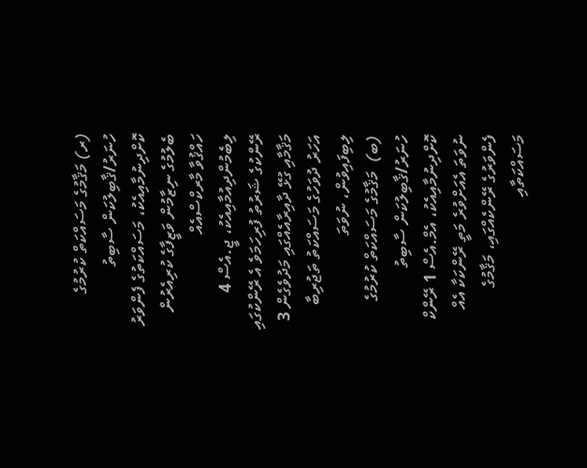(ރ) މަޤާމުގެ މަސައްކަތް ކުރުމުގެ ހުނަރު/ޤާބިލުކަން ސާބިތު ކޮށްދިނުމާއިއެކު، މަސައްކަތުގެ ފެންވަރު ބެލުމުގެ ނިޒާމުން ވަޒީފާގެ ކުރިއެރުން ހައްޤުވާ މާރކްސްއެއް ލިބެމުންދިއުމާއިއެކު، ޖީ.އެސް 4 ރޭންކުގެ ޝަރުތު ފުރިހަމަވެ އެ ރޭންކުގައި މަޤާމާއި ގުޅޭ ދާއިރާއެއްގައި މަދުވެގެން 3 އަހަރު ދުވަހުގެ މަސައްކަތު ތަޖުރިބާ ލިބިފައިވުން، ނުވަތަ
(ބ)  މަޤާމުގެ މަސައްކަތް ކުރުމުގެ ހުނަރު/ޤާބިލުކަން ސާބިތު ކޮށްދިނުމާއިއެކު، އެމް.އެސް 1 ރޭންކް ނުވަތަ އެއަށްވުރެ މަތީ ރޭންކަކާ އެއް ފެންވަރުގެ ރޭންކެއްގައި، މަޤާމުގެ މަސައްކަތާއި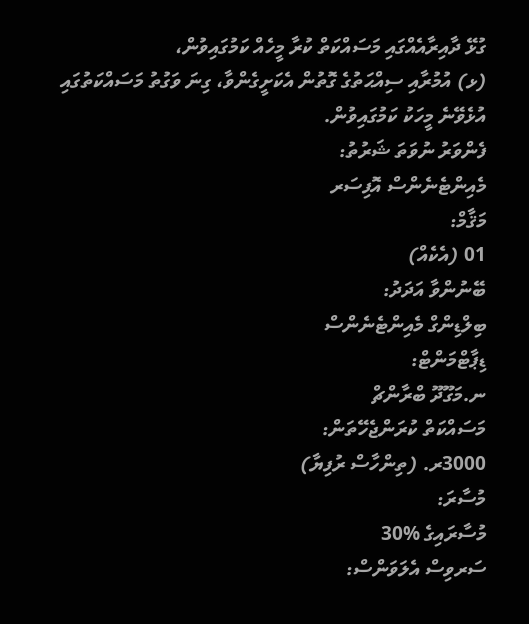ގުޅޭ ދާއިރާއެއްގައި މަސައްކަތް ކުރާ މީހެއް ކަމުގައިވުން،
(ޅ) އުމުރާއި ސިއްޙަތުގެ ގޮތުން އެކަށީގެންވާ، ގިނަ ވަގުތު މަސައްކަތުގައި އުޅެވޭނެ މީހަކު ކަމުގައިވުން.
ފެންވަރު ނުވަތަ ޝަރުތު:
މެއިންޓެނެންސް އޮފިސަރ
މަޤާމް:
01 (އެކެއް)
ބޭނުންވާ އަދަދު:
ބިލްޑިންގް މެއިންޓެނެންސް
ޑިޕާޓްމަންޓް:
ނ.މަގޫދޫ ބްރާންޗް
މަސައްކަތް ކުރަންޖެހޭތަން:
3000ރ. (ތިންހާސް ރުފިޔާ)
މުސާރަ:
މުސާރައިގެ %30
ސަރވިސް އެލަވަންސް: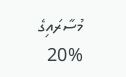މުސާރައިގެ %20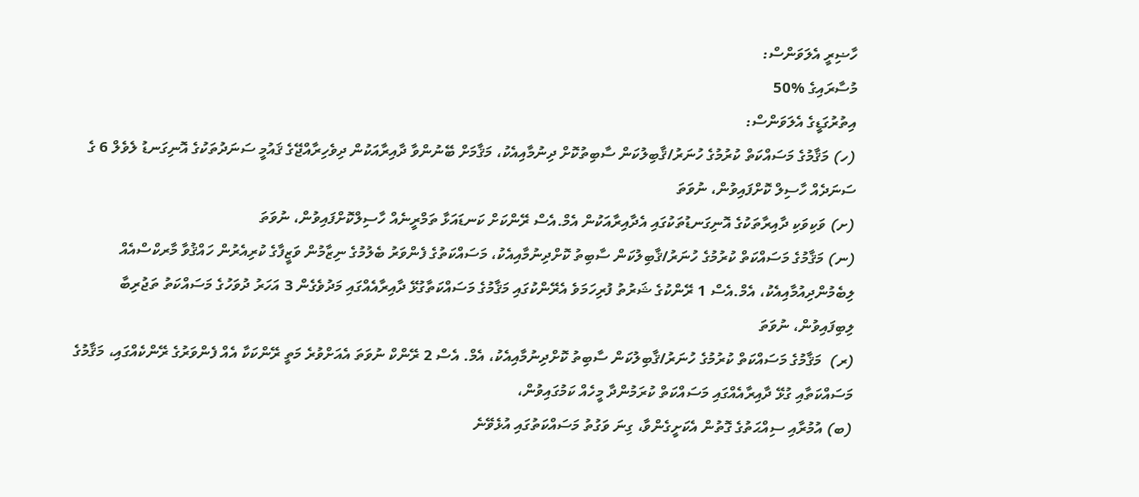ހާޟިރީ އެލަވަންސް:
މުސާރައިގެ %50
އިތުރުގަޑީގެ އެލަވަންސް:
(ހ) މަޤާމުގެ މަސައްކަތް ކުރުމުގެ ހުނަރު/ޤާބިލުކަން ސާބިތުކޮށް ދިނުމާއިއެކު، މަޤާމަށް ބޭނުންވާ ދާއިރާއަކުން ދިވެހިރާއްޖޭގެ ޤައުމީ ސަނަދުތަކުގެ އޮނިގަނޑު ލެވެލް 6 ގެ ސަނަދެއް ހާސިލް ކޮށްފައިވުން، ނުވަތަ
(ށ) ވަކިވަކި ދާއިރާތަކުގެ އޮނިގަނޑުތަކުގައި އެދާއިރާއަކުން އެމް.އެސް ރޭންކަށް ކަނޑައަޅާ ތަމްރީނެއް ހާސިލްކޮށްފައިވުން، ނުވަތަ
(ނ) މަޤާމުގެ މަސައްކަތް ކުރުމުގެ ހުނަރު/ޤާބިލުކަން ސާބިތު ކޮށްދިނުމާއިއެކު، މަސައްކަތުގެ ފެންވަރު ބެލުމުގެ ނިޒާމުން ވަޒީފާގެ ކުރިއެރުން ހައްޤުވާ މާރކްސްއެއް ލިބެމުންދިއުމާއިއެކު، އެމް.އެސް 1 ރޭންކުގެ ޝަރުތު ފުރިހަމަވެ އެރޭންކުގައި މަޤާމުގެ މަސައްކަތާގުޅޭ ދާއިރާއެއްގައި މަދުވެގެން 3 އަހަރު ދުވަހުގެ މަސައްކަތު ތަޖުރިބާ ލިބިފައިވުން، ނުވަތަ
(ރ)  މަޤާމުގެ މަސައްކަތް ކުރުމުގެ ހުނަރު/ޤާބިލުކަން ސާބިތު ކޮށްދިނުމާއިއެކު، އެމް. އެސް 2 ރޭންކް ނުވަތަ އެއަށްވުރެ މަތީ ރޭންކަކާ އެއް ފެންވަރުގެ ރޭންކެއްގައި، މަޤާމުގެ މަސައްކަތާއި ގުޅޭ ދާއިރާއެއްގައި މަސައްކަތް ކުރަމުންދާ މީހެއް ކަމުގައިވުން،
(ބ) އުމުރާއި ސިއްޙަތުގެ ގޮތުން އެކަށީގެންވާ، ގިނަ ވަގުތު މަސައްކަތުގައި އުޅެވޭނެ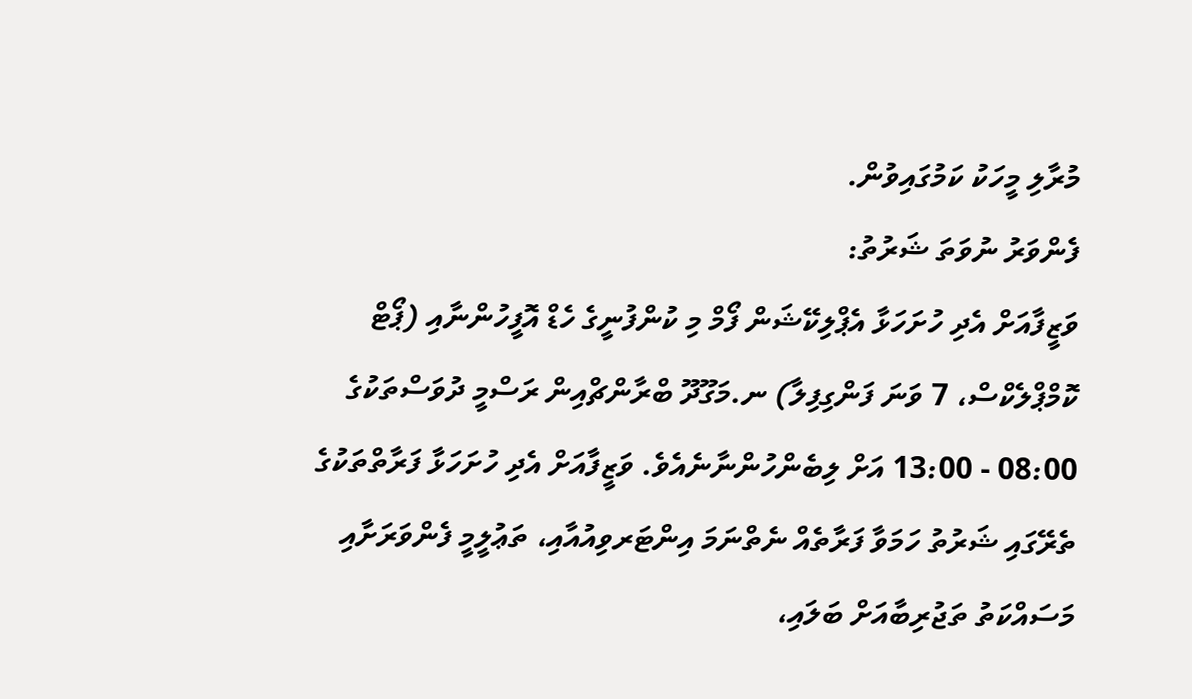މުރާލި މީހަކު ކަމުގައިވުން.
ފެންވަރު ނުވަތަ ޝަރުތު:
ވަޒީފާއަށް އެދި ހުށަހަޅާ އެޕްލިކޭޝަން ފޯމް މި ކުންފުނީގެ ހެޑް އޮފީހުންނާއި (ޕޯޓް ކޮމްޕްލެކްސް، 7 ވަނަ ފަންގިފިލާ) ނ.މަގޫދޫ ބްރާންޗްއިން ރަސްމީ ދުވަސްތަކުގެ 08:00 - 13:00 އަށް ލިބެންހުންނާނެއެވެ. ވަޒީފާއަށް އެދި ހުށަހަޅާ ފަރާތްތަކުގެ ތެރޭގައި ޝަރުތު ހަމަވާ ފަރާތެއް ނެތްނަމަ އިންޓަރވިއުއާއި، ތަޢުލީމީ ފެންވަރަށާއި މަސައްކަތު ތަޖުރިބާއަށް ބަލައި،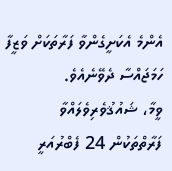އެންމެ އެކަށީގެންވާ ފަރާތަކަށް ވަޒީފާ ހަމަޖައްސާ ދެވޭނެއެވެ.
ވީމާ، ޝައުޤުވެރިވެލައްވާ ފަރާތްތަކުން 24 ފެބްރުއަރީ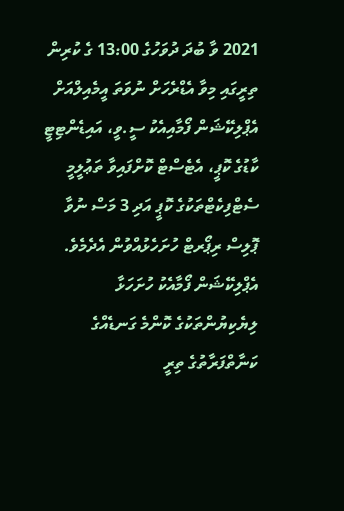2021 ވާ ބުދަ ދުވަހުގެ 13:00 ގެ ކުރިން ތިރީގައި މިވާ އެޑްރެހަށް ނުވަތަ އީމެއިލްއަށް އެޕްލިކޭޝަން ފޯމާއިއެކު ސީ.ވީ، އައިޑެންޓިޓީ ކާޑުގެ ކޮޕީ، އެޓެސްޓް ކޮށްފައިވާ ތަޢުލީމީ ސެޓްފިކެޓްތަކުގެ ކޮޕީ އަދި 3 މަސް ނުވާ ޕޮލިސް ރިޕޯރޓް ހުށަހެޅުއްވުން އެދެމެވެ. އެޕްލިކޭޝަން ފޯމާއެކު ހުށަހަޅާ ލިޔެކިޔުންތަކުގެ ކޮންމެ ގަނޑެއްގެ ކަނާތްފަރާތުގެ ތިރީ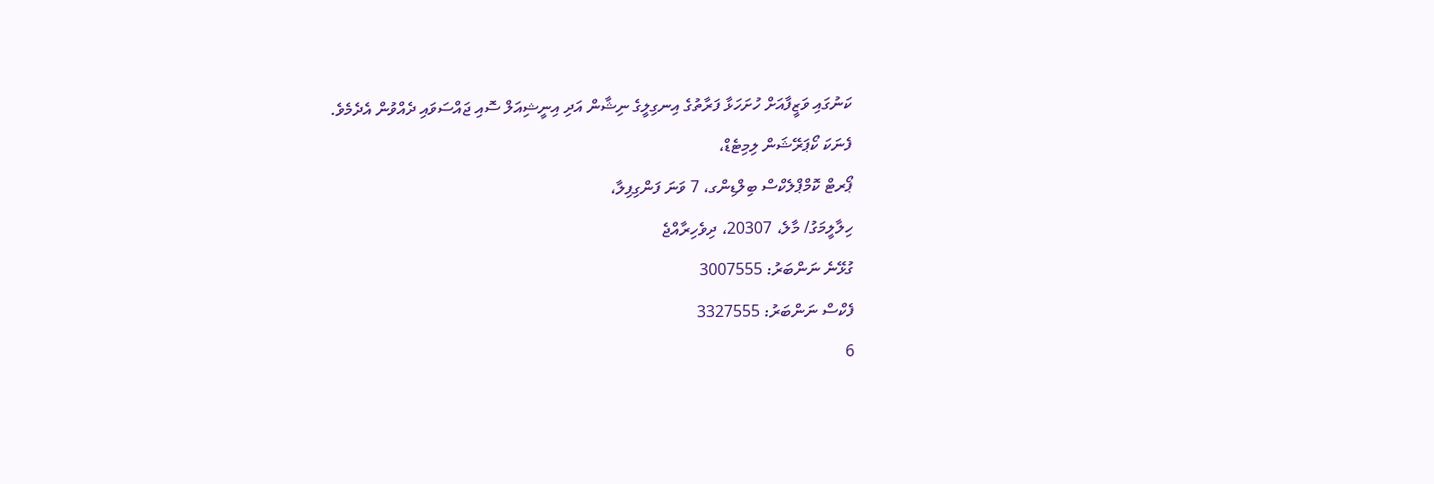ކަނުގައި ވަޒީފާއަށް ހުށަހަޅާ ފަރާތުގެ އިނގިލީގެ ނިޝާން އަދި އިނީޝިއަލް ސޮއި ޖައްސަވައި ދެއްވުން އެދެމެވެ.
ފެނަކަ ކޯޕަރޭޝަން ލިމިޓެޑް،
ޕޯރޓް ކޮމްޕްލެކްސް ބިލްޑިންގ، 7 ވަނަ ފަންގިފިލާ،
ހިލާލީމަގު/ މާލެ، 20307، ދިވެހިރާއްޖެ
ގުޅޭނެ ނަންބަރު: 3007555
ފެކްސް ނަންބަރު: 3327555
6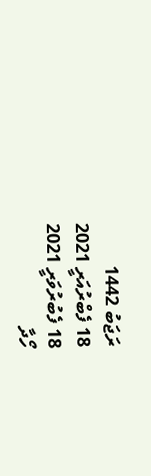ރަޖަބު 1442
18 ފެބްރުއަރީ 2021
18 ފެބުރުވަރީ 2021
ހޯދާ